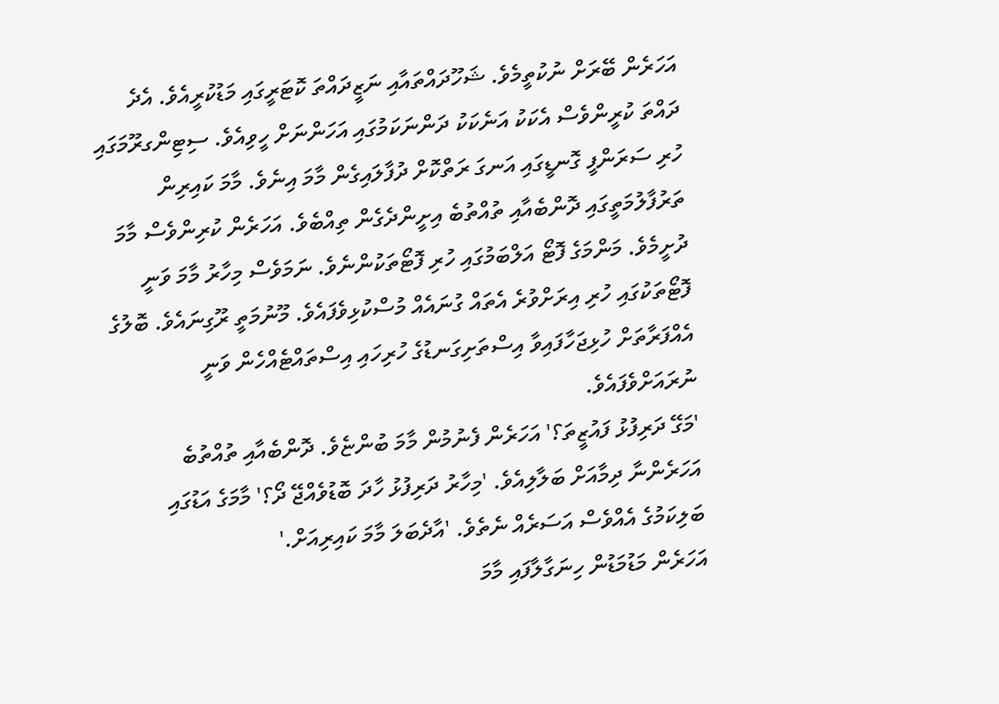އަހަރެން ބޭރަށް ނުކުތީމެވެ. ޝަހޫދައްތައާއި ނަޒީދައްތަ ކޮޓަރީގައި މަޑުކުރީއެވެ. އެދެ ދައްތަ ކުރީންވެސް އެކަކު އަނެކަކު ދަންނަކަމުގައި އަހަންނަށް ހީވިއެވެ. ސިޓިންގރޫމަގައި ހުރި ސަރަންފީ ގޮނޑީގައި އަނގަ ރަތްކޮށް ދުފާލައިގެން މާމަ އިނެވެ. މާމަ ކައިރިން ތަރުފާލުމަތީގައި ދޮންބެއާއި ތުއްތުބެ އިށީންދެގެން ތިއްބެވެ. އަހަރެން ކުރިންވެސް މާމަ ދުށީމެވެ. މަންމަގެ ފޮޓޯ އަލްބަމުގައި ހުރި ފޮޓޯތަކުންނެވެ. ނަމަވެސް މިހާރު މާމަ ވަނީ ފޮޓޯތަކުގައި ހުރި އިރަށްވުރެ އެތައް ގުނައެއް މުސްކުޅިވެފައެވެ. މޫނުމަތީ ރޫގިނައެވެ. ބޮލުގެ އެއްފަރާތަށް ހުޅިޖަހާފައިވާ އިސްތަށިގަނޑުގެ ހުރިހައި އިސްތައްޓެއްހެން ވަނީ ނުރައަށްވެފައެވެ.
'މަގޭ ދަރިފުޅު ފައުޒީތަ؟' އަހަރެން ފެނުމުން މާމަ ބުންޏެވެ. ދޮންބެއާއި ތުއްތުބެ އަހަރެންނާ ދިމާއަށް ބަލާލިއެވެ. 'މިހާރު ދަރިފުޅު ހާދަ ބޮޑުވެއްޖޭ ދޯ؟' މާމަގެ އަޑުގައި ބަލިކަމުގެ އެއްވެސް އަސަރެއް ނެތެވެ. 'އާދެބަލަ މާމަ ކައިރިއަށް.'
އަހަރެން މަޑުމަޑުން ހިނަގާލާފައި މާމަ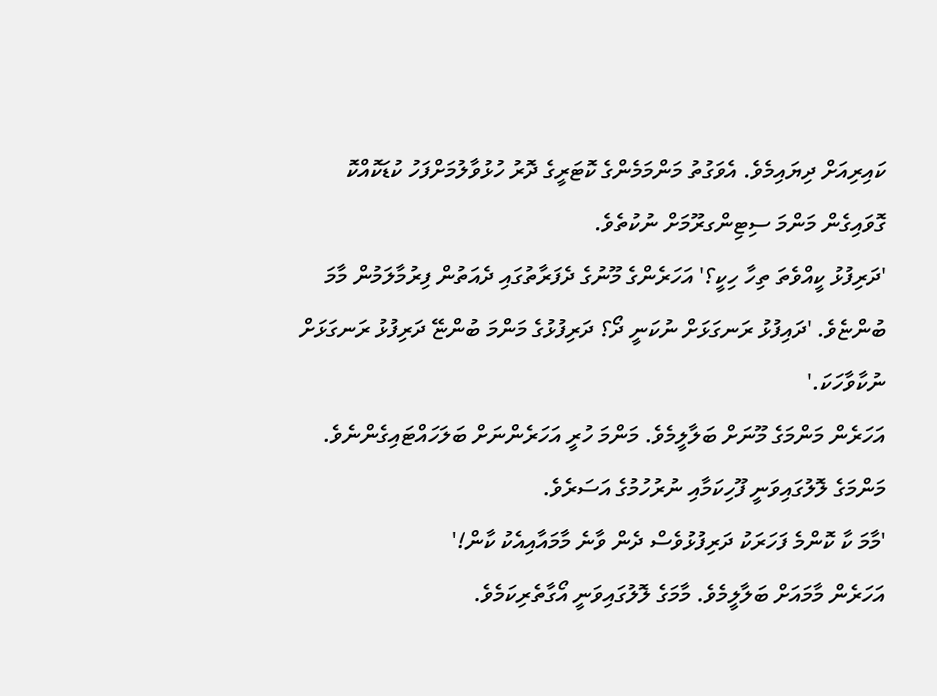ކައިރިއަށް ދިޔައިމެވެ. އެވަގުތު މަންމަމެންގެ ކޮޓަރީގެ ދޮރު ހުޅުވާލުމަށްފަހު ކުޑަކޮއްކޮ ގޮވައިގެން މަންމަ ސިޓިންގރޫމަށް ނުކުތެވެ.
'ދަރިފުޅު ކީއްވެތަ ތިހާ ހިކީ؟' އަހަރެންގެ މޫނުގެ ދެފަރާތުގައި ދެއަތުން ފިރުމާލަމުން މާމަ ބުންޏެވެ. 'ދައިފުޅު ރަނގަޅަށް ނުކަނީ ދޯ؟ ދަރިފުޅުގެ މަންމަ ބުންޏޭ ދަރިފުޅު ރަނގަޅަށް ނުކާވާހަކަ.'
އަހަރެން މަންމަގެ މޫނަށް ބަލާލީމެވެ. މަންމަ ހުރީ އަހަރެންނަށް ބަލަހައްޓައިގެންނެވެ. މަންމަގެ ލޮލުގައިވަނީ ފޫހިކަމާއި ނުރުހުމުގެ އަސަރެވެ.
'މާމަ ކާ ކޮންމެ ފަހަރަކު ދަރިފުޅުވެސް ދެން ވާނެ މާމައާއިއެކު ކާން!'
އަހަރެން މާމައަށް ބަލާލީމެވެ. މާމަގެ ލޮލުގައިވަނީ އޯގާތެރިކަމެވެ.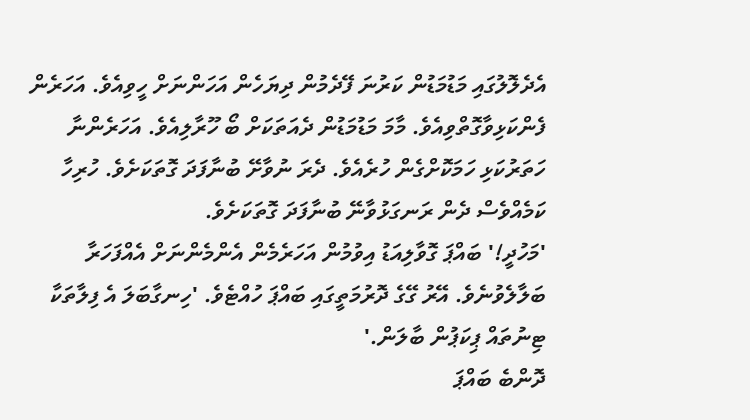އެދެލޮލުގައި މަޑުމަޑުން ކަރުނަ ފޭދެމުން ދިޔަހެން އަހަންނަށް ހީވިއެވެ. އަހަރެން ފެންކަޅިވާގޮތްވިއެވެ. މާމަ މަޑުމަޑުން ދެއަތަކަށް ބޯ ހޫރާލިއެވެ. އަހަރެންނާ ހަތަރުކަޅި ހަމަކޮށްގެން ހުރެއެވެ. ދެރަ ނުވާށޭ ބުނާފަދަ ގޮތަކަށެވެ. ހުރިހާ ކަމެއްވެސް ދެން ރަނގަޅުވާނޭ ބުނާފަދަ ގޮތަކަށެވެ.
'މަހުދީ!' ބައްޕަ ގޮވާލިއަޑު އިވުމުން އަހަރެމެން އެންމެންނަށް އެއްފަހަރާ ބަލާލެވުނެވެ. އޭރު ގޭގެ ދޮރުމަތީގައި ބައްޕަ ހުއްޓެވެ. 'ހިނގާބަލަ އެ ފިލާތަކާ ޓިނުތައް ޕިކަޕުން ބާލަން.'
ދޮންބެ ބައްޕަ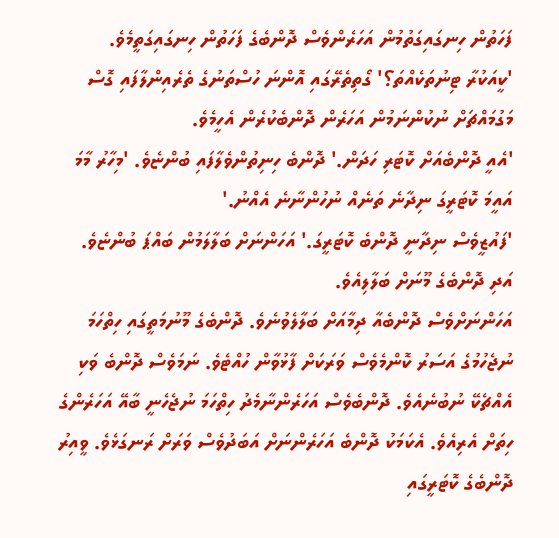ފަހަތުން ހިނގައިގަތުމުން އަހަރެންވެސް ދޮންބެގެ ފަހަތުން ހިނގައިގަތީމެވެ.
'ކީއަކުރާ ޓިނުތަކެއްތަ؟' ގޯތިތެރޭގައި އޮންނަ ހުސްތަނުގެ ތެރެއިންލާފައި ގޮސް މަގުމައްޗަށް ނުކުންނަމުން އަހަރެން ދޮންބެކުރެން އެހީމެވެ.
'އެއީ ދޮންބެއަށް ކޮޓަރި ހަދަން.' ދޮންބެ ހިނިތުންވެލާފައި ބުންޏެވެ. 'މިހާރު މާމަ އައީމަ ކޮޓަރީގަ ނިދާނެ ތަނެއް ނުހުންނާނެ އެއްނު.'
'ފައުޒީވެސް ނިދާނީ ދޮންބެ ކޮޓަރީގަ.' އަހަންނަށް ބަލާލަމުން ބައްޕަ ބުންޏެވެ. އަދި ދޮންބެގެ މޫނަށް ބަލާލިއެވެ.
އަހަންނަށްވެސް ދޮންބެއާ ދިމާއަށް ބަލާލެވުނެވެ. ދޮންބެގެ މޫނުމަތީގައި ހިތްހަމަ ނުޖެހުމުގެ އަސަރު ކޮންމެވެސް ވަރަކަށް ފާޅުވާން ހުއްޓެވެ. ނަމަވެސް ދޮންބެ ވަކި އެއްޗެކޭ ނުބުނެއެވެ. ދޮންބެވެސް އަހަރެންނާމެދު ހިތްހަމަ ނުޖެހެނީ ބާއޭ އަހަރެންގެ ހިތަށް އެރިއެވެ. އެކަމަކު ދޮންބެ އަހަރެންނަށް އަބަދުވެސް ވަރަށް ރަނގަޅެވެ. ވީއިރު ދޮންބެގެ ކޮޓަރީގައި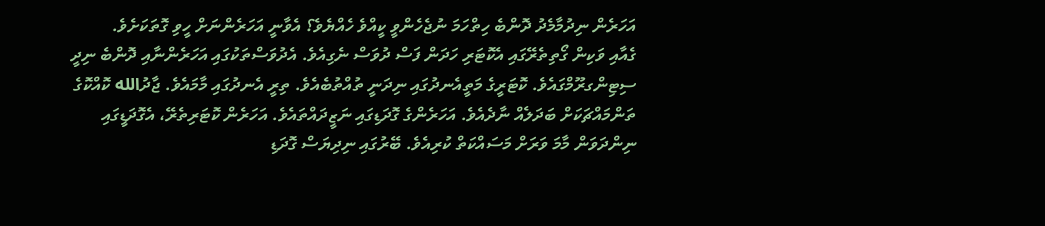އަހަރެން ނިދުމާމެދު ދޮންބެ ހިތްހަމަ ނުޖެހެންވީ ކީއްވެ ހެއްޔެވެ؟ އެވާނީ އަހަރެންނަށް ހީވި ގޮތަކަށެވެ.
ގެއާއި ވަކިން ގޯތިތެރޭގައި އެކޮޓަރި ހަދަން ފަސް ދުވަސް ނެގިއެވެ. އެދުވަސްތަކުގައި އަހަރެންނާއި ދޮންބެ ނިދީ ސިޓިންގރޫމްގައެވެ. ކޮޓަރީގެ މަތީއެނދުގައި ނިދަނީ ތުއްތުބެއެވެ. ތިރީ އެނދުގައި މާމައެވެ. ޖާދުالله ކޮއްކޮގެ ތަންމައްޗަކަށް ބަދަލެއް ނާދެއެވެ. އަހަރެންގެ ގޮދަޑިގައި ނަޒީދައްތައެވެ. އަހަރެން ކޮޓަރިތެރޭ، އެގޮދަޑީގައި ނިންދަވަން މާމަ ވަރަށް މަސައްކަތް ކުރިއެވެ. ބޭރުގައި ނިދިޔަސް ގޮދަޑި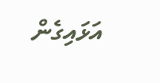އަޅައިގެން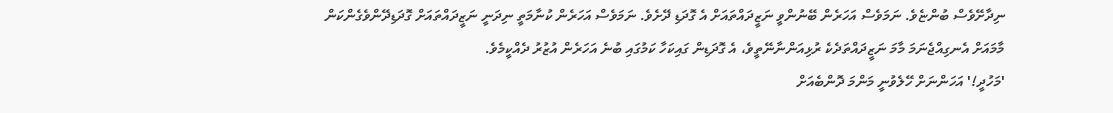ނިދާށޭވެސް ބުންޏެވެ. ނަމަވެސް އަހަރެން ބޭނުންވީ ނަޒީދައްތައަށް އެ ގޮދަޑި ދޭށެވެ. ނަމަވެސް އަހަރެން ކުނާމަތީ ނިދަނީ ނަޒީދައްތައަށް ގޮދަޑިދޭންވެގެންކަން މާމައަށް އެނގިއްޖެނަމަ މާމަ ނަޒީދައްތަދެކެ ރުޅިއަންނާނޭތީވެ، އެ ގޮދަޑިން ގައިކަހާ ކަމުގައި ބުނެ އަހަރެން އުޒުރު ދެއްކީމެވެ.
'މަހުދީ!' އަހަންނަށް ހޭލެވުނީ މަންމަ ދޮންބެއަށް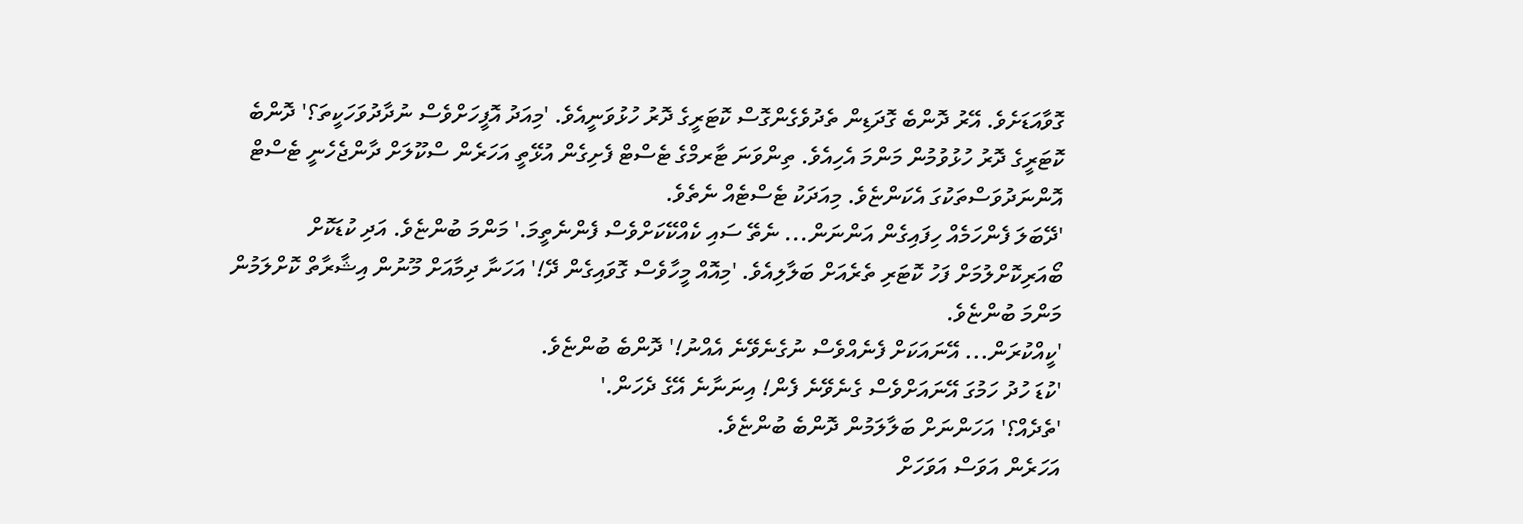ގޮވާއަޑަށެވެ. އޭރު ދޮންބެ ގޮދަޑިން ތެދުވެގެންގޮސް ކޮޓަރީގެ ދޮރު ހުޅުވަނީއެވެ. 'މިއަދު އޮފީހަށްވެސް ނުދާދުވަހަކީތަ؟' ދޮންބެ ކޮޓަރީގެ ދޮރު ހުޅުވުމުން މަންމަ އެހިއެވެ. ތިންވަނަ ޓާރމްގެ ޓެސްޓް ފެށިގެން އުޅޭތީ އަހަރެން ސްކޫލަށް ދާންޖެހެނީ ޓެސްޓް އޮންނަދުވަސްތަކުގަ އެކަންޏެވެ. މިއަދަކު ޓެސްޓެއް ނެތެވެ.
'ދޭބަލަ ފެންހަމެއް ހިފައިގެން އަންނަން... ނެތޭ ސައި ކެއްކޭކަށްވެސް ފެންނެތީމަ.' މަންމަ ބުންޏެވެ. އަދި ކުޑަކޮށް ބޯއަރިކޮށްލުމަށް ފަހު ކޮޓަރި ތެރެއަށް ބަލާލިއެވެ. 'މިއޮއް މީހާވެސް ގޮވައިގެން ދޭ!' އަހަނާ ދިމާއަށް މޫނުން އިޝާރާތް ކޮށްލަމުން މަންމަ ބުންޏެވެ.
'ކީއްކުރަން... އޭނައަކަށް ފެނެއްވެސް ނުގެނެވޭނެ އެއްނު!' ދޮންބެ ބުންޏެވެ.
'ކުޑަ ހުދު ހަމުގަ އޭނައަށްވެސް ގެނެވޭނެ ފެން! އިނަނާނެ އޭގެ ދެހަން.'
'ތެދެއް؟' އަހަންނަށް ބަލާލަމުން ދޮންބެ ބުންޏެވެ.
އަހަރެން އަވަސް އަވަހަށް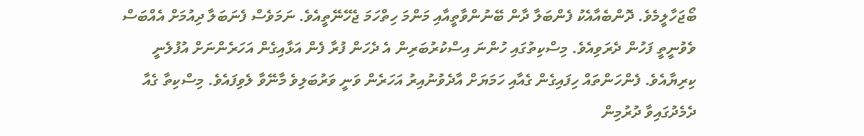ބޯޖަހާލީމެވެ. ދޮންބެއާއެކު ފެންބަލާ ދާން ބޭނުންވާތީއާއި މަންމަ ހިތްހަމަ ޖެހޭނޭތީއެވެ. ނަމަވެސް ފެނަބަލާ ދިއުމަށް އެއްބަސް ވެވުނީތީ ފަހުން ދެރަވިއެވެ. މިސްކިތުގައި ހުންނަ އިސްކުރުބަރިން އެ ދެހަން ފުރާ ފެން އަޅާއިގެން އަހަރެންނަށް އުފުލެނީ ކިރިޔާއެވެ. ފެންހަންތައް ހިފައިގެން ގެއާއި ހަމަޔަށް އާދެވުނުއިރު އަހަރެން ވަނީ ވަރުބަލިވެ މާނޭވާ ލެވިފައެވެ. މިސްކިތާ ގެއާ ދެމެދުގައިވާ ދުރުމިން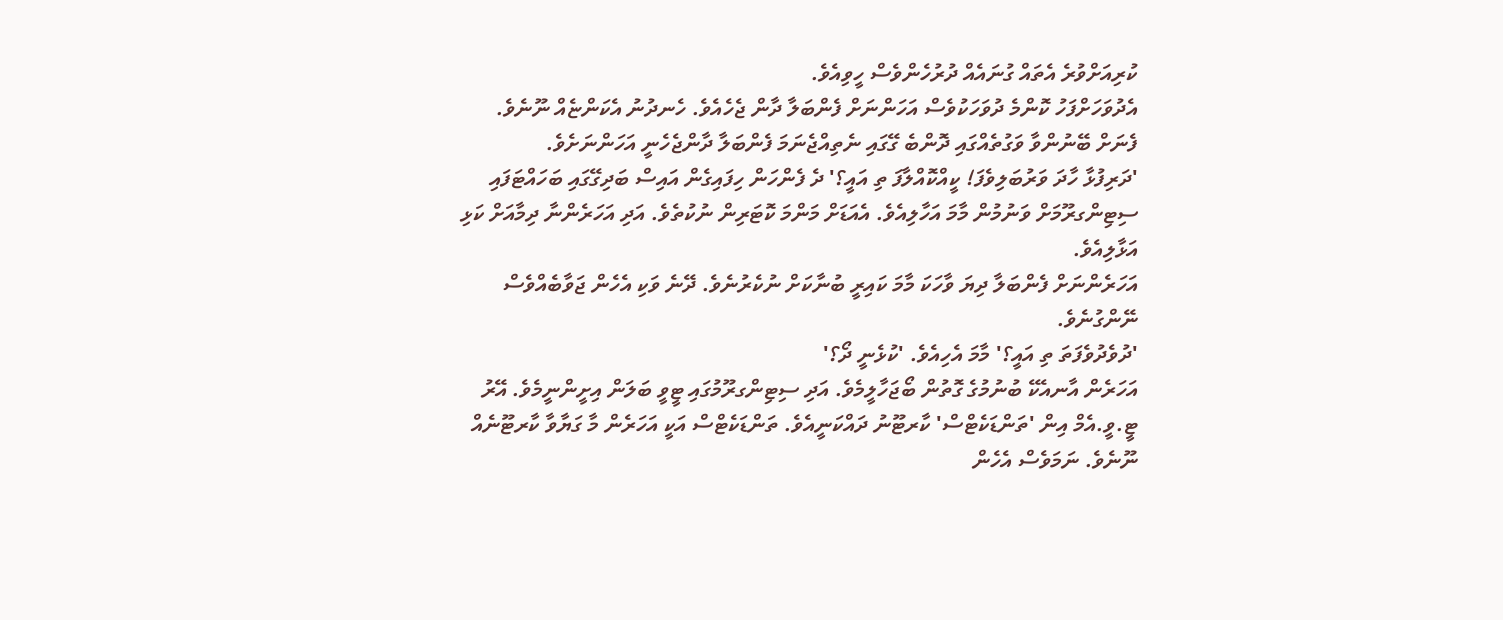ކުރިއަށްވުރެ އެތައް ގުނައެއް ދުރުހެންވެސް ހީވިއެވެ.
އެދުވަހަށްފަހު ކޮންމެ ދުވަހަކުވެސް އަހަންނަށް ފެންބަލާ ދާން ޖެހެއެވެ. ހެނދުނު އެކަންޏެއް ނޫނެވެ. ފެނަށް ބޭނުންވާ ވަގުތެއްގައި ދޮންބެ ގޭގައި ނެތިއްޖެނަމަ ފެންބަލާ ދާންޖެހެނީ އަހަންނަށެވެ.
'ދަރިފުޅާ ހާދަ ވަރުބަލިވެފަ! ކީއްކޮއްލާފަ ތި އައީ؟' ދެ ފެންހަން ހިފައިގެން އައިސް ބަދިގޭގައި ބަހައްޓަފައި ސިޓިންގރޫމަށް ވަނުމުން މާމަ އަހާލިއެވެ. އެއަޑަށް މަންމަ ކޮޓަރިން ނުކުތެވެ. އަދި އަހަރެންނާ ދިމާއަށް ކަޅި އަޅާލިއެވެ.
އަހަރެންނަށް ފެންބަލާ ދިޔަ ވާހަކަ މާމަ ކައިރީ ބުނާކަށް ނުކެރުނެވެ. ދޭނެ ވަކި އެހެން ޖަވާބެއްވެސް ނޭންގުނެވެ.
'ދުވެދުވެފަތަ ތި އައީ؟' މާމަ އެހިއެވެ. 'ކުޅެނީ ދޯ؟'
އަހަރެން އާނއެކޭ ބުނުމުގެ ގޮތުން ބޯޖަހާލީމެވެ. އަދި ސިޓިންގރޫމުގައި ޓީވީ ބަލަން އިށީންނީމެވެ. އޭރު ޓީ.ވީ.އެމް އިން 'ތަންޑަކެޓްސް' ކާރޓޫނު ދައްކަނީއެވެ. ތަންޑަކެޓްސް އަކީ އަހަރެން މާ ގަޔާވާ ކާރޓޫނެއް ނޫނެވެ. ނަމަވެސް އެހެން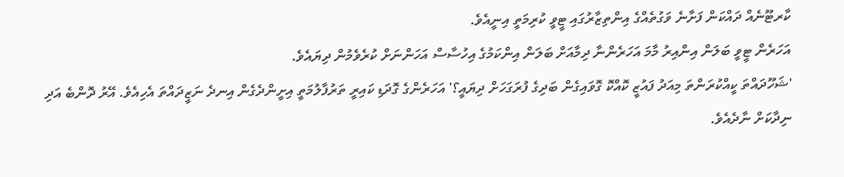ކާރޓޫނެއް ދައްކަން ފަށާނެ ވަގުތެއްގެ އިންތިޒާރުގައި ޓީވީ ކުރިމަތީ އިނީއެވެ.
އަހަރެން ޓީވީ ބަލަން އިންއިރު މާމަ އަހަރެންނާ ދިމާއަށް ބަލަން އިންކަމުގެ އިހުސާސް އަހަންނަށް ކުރެވެމުން ދިޔައެވެ.
'ޝަހޫދައްތަ ކީއްކުރަންތަ މިއަދު ފައުޒީ ކޮއްކޮ ގޮވައިގެން ބަދިގެ ފުރަގަހަށް ދިޔައީ؟' އަހަރެންގެ ގޮދަޑި ކައިރީ ތަރުފާލުމަތީ އިށީންދެގެން އިނދެ ނަޒީދައްތަ އެހިއެވެ. އޭރު ދޮންބެ އަދި ނިދާކަށް ނާދެއެވެ.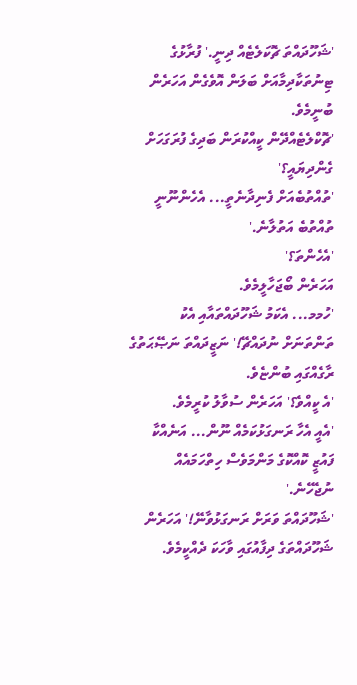'ޝަހޫދައްތަ ޗޮކަލެޓެއް ދިނީ.' ފުރާޅުގެ ޓިނުތަކާދިމާއަށް ބަލަން އޮވެގެން އަހަރެން ބުނީމެވެ.
'ޗޮކްލެޓެއްދޭން ކީއްކުރަން ބަދިގެ ފުރަގަހަށް ގެންދިޔައީ؟'
'ތުއްތުބެއަށް ފެނިދާނެތީ... އެހެންނޫނީ ތުއްތުބެ އަތުލާނެ.'
'އެހެންތަ؟'
އަހަރެން ބޯޖަހާލީމެވެ.
'ހުމމ... އެކަމު ޝަހޫދައްތައާއި އެކު ތަންތަނަށް ނުދައްޗޭ!' ނަޒީދައްތަ ނަޞޭޙަތުގެ ރާގެއްގައި ބުންޏެވެ.
'އެ ކީއްވެ؟' އަހަރެން ސުވާލު ކުރީމެވެ.
'އެއީ އެހާ ރަނގަޅުކަމެއް ނޫން... އަނެއްކާ ފައުޒީ ކޮއްކޮގެ މަންމަވެސް ހިތްހަމައެއް ނުޖެހޭނެ.'
'ޝަހޫދައްތަ ވަރަށް ރަނގަޅުވާނޭ!' އަހަރެން ޝަހޫދައްތަގެ ދިފާއުގައި ވާހަކަ ދެއްކީމެވެ.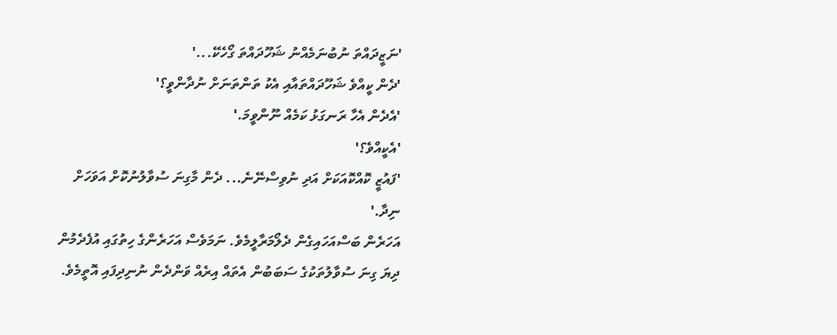'ނަޒީދައްތަ ނުބުނަމެއްނު ޝަހޫދައްތަ ގޯހެކޭ...'
'ދެން ކީއްވެ ޝަހޫދައްތައާއި އެކު ތަންތަނަށް ނުދާންވީ؟'
'އެދެން އެހާ ރަނގަޅު ކަމެއް ނޫންވީމަ.'
'އެކީއްވެ؟'
'ފައުޒީ ކޮއްކޮއަކަށް އަދި ނުވިސްނޭނެ... ދެން މާގިނަ ސުވާލުނުކޮށް އަވަހަށް ނިދާ.'
އަހަރެން ބަސްއަހައިގެން ދެލޯމަރާލީމެވެ. ނަމަވެސް އަހަރެންގެ ހިތުގައި އުފެދެމުން ދިޔަ ގިނަ ސުވާލުތަކުގެ ސަބަބުން އެތައް އިރެއް ވަންދެން ނުނިދިފައި އޮތީމެވެ.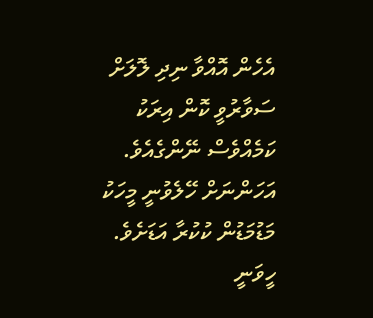އެހެން އޮއްވާ ނިދި ލޮލަށް ސަވާރުވީ ކޮން އިރަކު ކަމެއްވެސް ނޭންގެއެވެ.
އަހަންނަށް ހޭލެވުނީ މީހަކު މަޑުމަޑުން ކުކުރާ އަޑަށެވެ. ހީވަނީ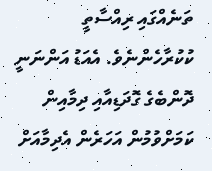ތަނެއްގައި ރިއްސާތީ ކުކުރާހެންނެވެ. އެއަޑު އަންނަނީ ދޮންބެގެ ގޮދަޑިއާއި ދިމާއިން ކަމަށްވުމުން އަހަރެން އެދިމާއަށް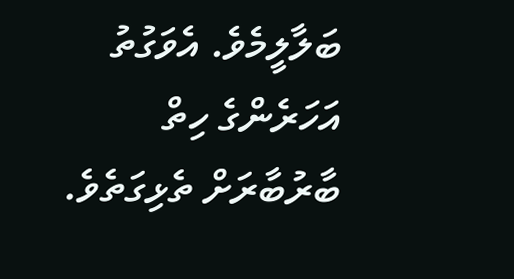ބަލާލީމެވެ. އެވަގުތު އަހަރެންގެ ހިތް ބާރުބާރަށް ތެޅިގަތެވެ.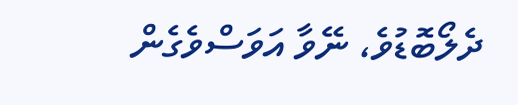ދެލޯބޮޑުވެ، ނޭވާ އަވަސްވެގެން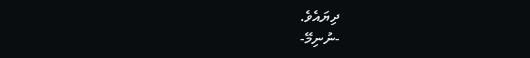ދިޔައެވެ.
-ނުނިމޭ-